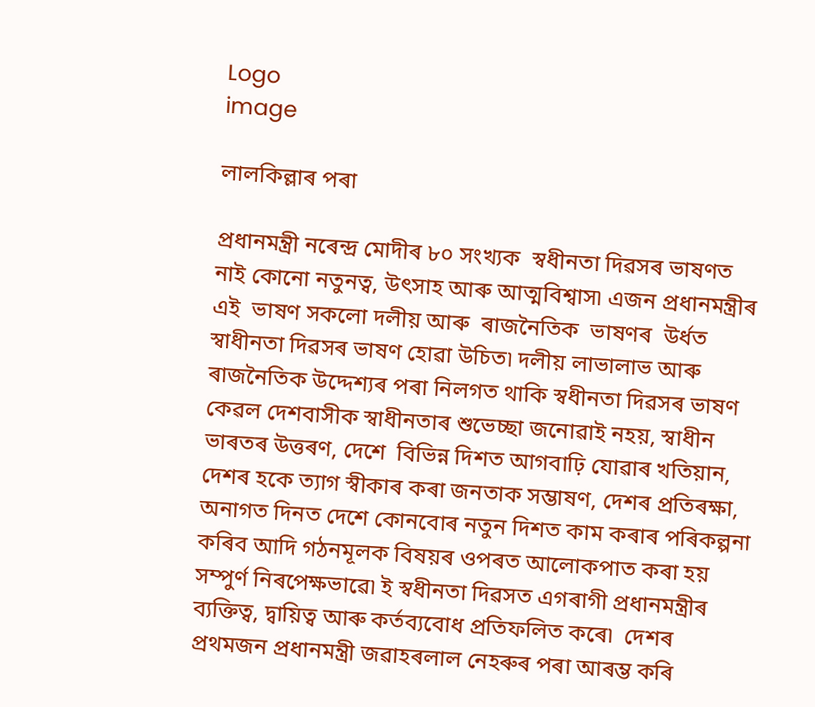Logo
image

লালকিল্লাৰ পৰা

প্ৰধানমন্ত্ৰী নৰেন্দ্ৰ মোদীৰ ৮০ সংখ্যক  স্বধীনতা দিৱসৰ ভাষণত নাই কোনো নতুনত্ব, উৎসাহ আৰু আত্মবিশ্বাস৷ এজন প্ৰধানমন্ত্ৰীৰ এই  ভাষণ সকলো দলীয় আৰু  ৰাজনৈতিক  ভাষণৰ  উৰ্ধত  স্বাধীনতা দিৱসৰ ভাষণ হোৱা উচিত৷ দলীয় লাভালাভ আৰু  ৰাজনৈতিক উদ্দেশ্যৰ পৰা নিলগত থাকি স্বধীনতা দিৱসৰ ভাষণ কেৱল দেশবাসীক স্বাধীনতাৰ শুভেচ্ছা জনোৱাই নহয়, স্বাধীন ভাৰতৰ উত্তৰণ, দেশে  বিভিন্ন দিশত আগবাঢ়ি যোৱাৰ খতিয়ান, দেশৰ হকে ত্যাগ স্বীকাৰ কৰা জনতাক সম্ভাষণ, দেশৰ প্ৰতিৰক্ষা, অনাগত দিনত দেশে কোনবোৰ নতুন দিশত কাম কৰাৰ পৰিকল্পনা কৰিব আদি গঠনমূলক বিষয়ৰ ওপৰত আলোকপাত কৰা হয় সম্পুৰ্ণ নিৰপেক্ষভাৱে৷ ই স্বধীনতা দিৱসত এগৰাগী প্ৰধানমন্ত্ৰীৰ  ব্যক্তিত্ব, দ্বায়িত্ব আৰু কৰ্তব্যবোধ প্ৰতিফলিত কৰে৷  দেশৰ প্ৰথমজন প্ৰধানমন্ত্ৰী জৱাহৰলাল নেহৰুৰ পৰা আৰম্ভ কৰি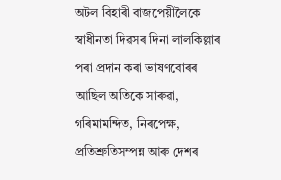অটল বিহাৰী বাজপেয়ীলৈকে স্বাধীনতা দিৱসৰ দিনা লালকিল্লাৰ পৰা প্ৰদান কৰা ভাষণবোৰৰ আছিল অতিকে সাৰুৱা, গৰিমামন্দিত, নিৰপেক্ষ, প্ৰতিশ্ৰুতিসম্পন্ন আৰু দেশৰ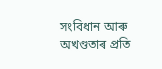সংবিধান আৰু অখণ্ডতাৰ প্ৰতি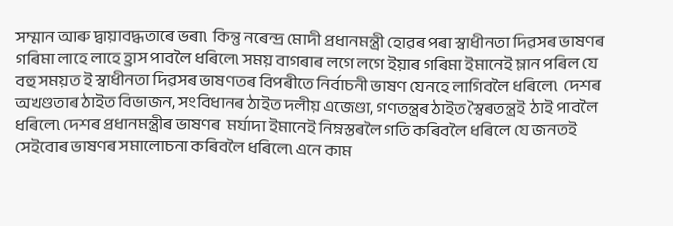সম্মান আৰু দ্বায়াবদ্ধতাৰে ভৰা৷  কিন্তু নৰেন্দ্ৰ মোদী প্ৰধানমন্ত্ৰী হোৱৰ পৰা স্বাধীনতা দিৱসৰ ভাষণৰ গৰিমা লাহে লাহে হ্ৰাস পাবলৈ ধৰিলে৷ সময় বাগৰাৰ লগে লগে ইয়াৰ গৰিমা ইমানেই ম্লান পৰিল যে বহু সময়ত ই স্বাধীনতা দিৱসৰ ভাষণতৰ বিপৰীতে নিৰ্বাচনী ভাষণ যেনহে লাগিবলৈ ধৰিলে৷  দেশৰ অখণ্ডতাৰ ঠাইত বিভাজন, সংবিধানৰ ঠাইত দলীয় এজেণ্ডা, গণতন্ত্ৰৰ ঠাইত স্বৈৰতন্ত্ৰই  ঠাই পাবলৈ ধৰিলে৷ দেশৰ প্ৰধানমন্ত্ৰীৰ ভাষণৰ  মৰ্যাদা ইমানেই নিম্নস্তৰলৈ গতি কৰিবলৈ ধৰিলে যে জনতই সেইবোৰ ভাষণৰ সমালোচনা কৰিবলৈ ধৰিলে৷ এনে কাম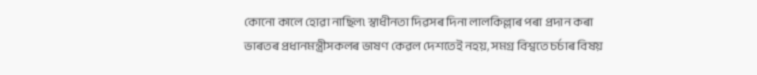কোনো কালে হোৱা নাছিল৷ স্বাধীনতা দিৱসৰ দিনা লালকিল্লাৰ পৰা প্ৰদান কৰা ভাৰতৰ প্ৰধানমন্ত্ৰীসকলৰ ভাষণ কেৱল দেশতেই নহয়, সমগ্ৰ বিশ্বতে চৰ্চাৰ বিষয়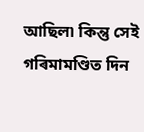আছিল৷ কিন্তু সেই গৰিমামণ্ডিত দিন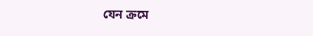যেন ক্ৰমে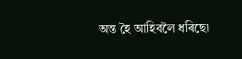অন্ত হৈ আহিবলৈ ধৰিছে৷